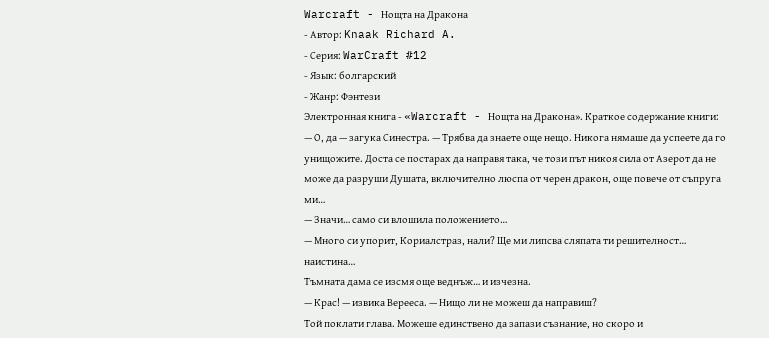Warcraft - Нощта на Дракона
- Автор: Knaak Richard A.
- Серия: WarCraft #12
- Язык: болгарский
- Жанр: Фэнтези
Электронная книга - «Warcraft - Нощта на Дракона». Краткое содержание книги:
— О, да — загука Синестра. — Трябва да знаете още нещо. Никога нямаше да успеете да го унищожите. Доста се постарах да направя така, че този път никоя сила от Азерот да не може да разруши Душата, включително люспа от черен дракон, още повече от съпруга ми…
— Значи… само си влошила положението…
— Много си упорит, Кориалстраз, нали? Ще ми липсва сляпата ти решителност… наистина…
Тъмната дама се изсмя още веднъж… и изчезна.
— Крас! — извика Верееса. — Нищо ли не можеш да направиш?
Той поклати глава. Можеше единствено да запази съзнание, но скоро и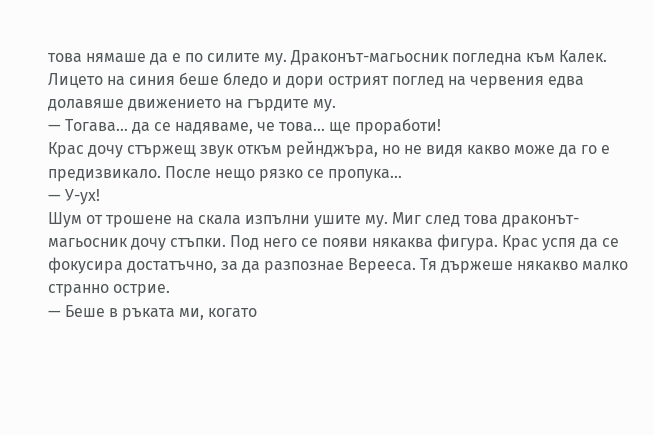това нямаше да е по силите му. Драконът-магьосник погледна към Калек. Лицето на синия беше бледо и дори острият поглед на червения едва долавяше движението на гърдите му.
— Тогава… да се надяваме, че това… ще проработи!
Крас дочу стържещ звук откъм рейнджъра, но не видя какво може да го е предизвикало. После нещо рязко се пропука…
— У-ух!
Шум от трошене на скала изпълни ушите му. Миг след това драконът-магьосник дочу стъпки. Под него се появи някаква фигура. Крас успя да се фокусира достатъчно, за да разпознае Верееса. Тя държеше някакво малко странно острие.
— Беше в ръката ми, когато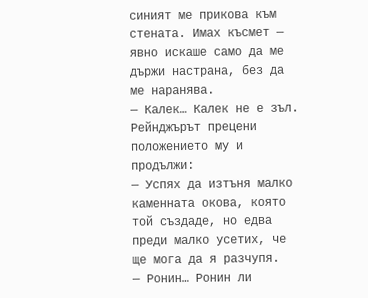синият ме прикова към стената. Имах късмет — явно искаше само да ме държи настрана, без да ме наранява.
— Калек… Калек не е зъл.
Рейнджърът прецени положението му и продължи:
— Успях да изтъня малко каменната окова, която той създаде, но едва преди малко усетих, че ще мога да я разчупя.
— Ронин… Ронин ли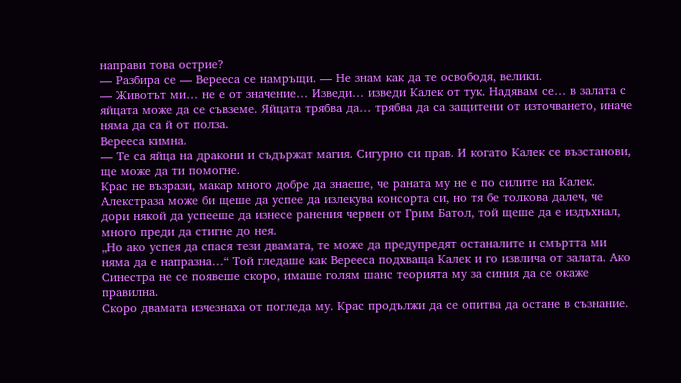направи това острие?
— Разбира се — Верееса се намръщи. — Не знам как да те освободя, велики.
— Животът ми… не е от значение… Изведи… изведи Калек от тук. Надявам се… в залата с яйцата може да се съвземе. Яйцата трябва да… трябва да са защитени от източването, иначе няма да са й от полза.
Верееса кимна.
— Те са яйца на дракони и съдържат магия. Сигурно си прав. И когато Калек се възстанови, ще може да ти помогне.
Крас не възрази, макар много добре да знаеше, че раната му не е по силите на Калек. Алекстраза може би щеше да успее да излекува консорта си, но тя бе толкова далеч, че дори някой да успееше да изнесе ранения червен от Грим Батол, той щеше да е издъхнал, много преди да стигне до нея.
„Но ако успея да спася тези двамата, те може да предупредят останалите и смъртта ми няма да е напразна…“ Той гледаше как Верееса подхваща Калек и го извлича от залата. Ако Синестра не се появеше скоро, имаше голям шанс теорията му за синия да се окаже правилна.
Скоро двамата изчезнаха от погледа му. Крас продължи да се опитва да остане в съзнание.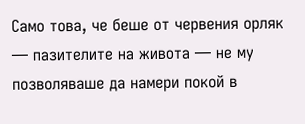Само това, че беше от червения орляк — пазителите на живота — не му позволяваше да намери покой в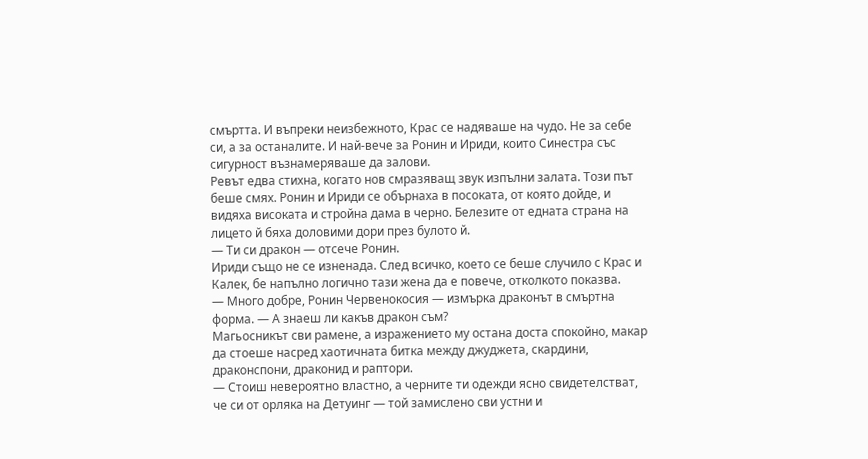смъртта. И въпреки неизбежното, Крас се надяваше на чудо. Не за себе си, а за останалите. И най-вече за Ронин и Ириди, които Синестра със сигурност възнамеряваше да залови.
Ревът едва стихна, когато нов смразяващ звук изпълни залата. Този път беше смях. Ронин и Ириди се обърнаха в посоката, от която дойде, и видяха високата и стройна дама в черно. Белезите от едната страна на лицето й бяха доловими дори през булото й.
— Ти си дракон — отсече Ронин.
Ириди също не се изненада. След всичко, което се беше случило с Крас и Калек, бе напълно логично тази жена да е повече, отколкото показва.
— Много добре, Ронин Червенокосия — измърка драконът в смъртна форма. — А знаеш ли какъв дракон съм?
Магьосникът сви рамене, а изражението му остана доста спокойно, макар да стоеше насред хаотичната битка между джуджета, скардини, драконспони, драконид и раптори.
— Стоиш невероятно властно, а черните ти одежди ясно свидетелстват, че си от орляка на Детуинг — той замислено сви устни и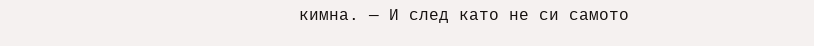кимна. — И след като не си самото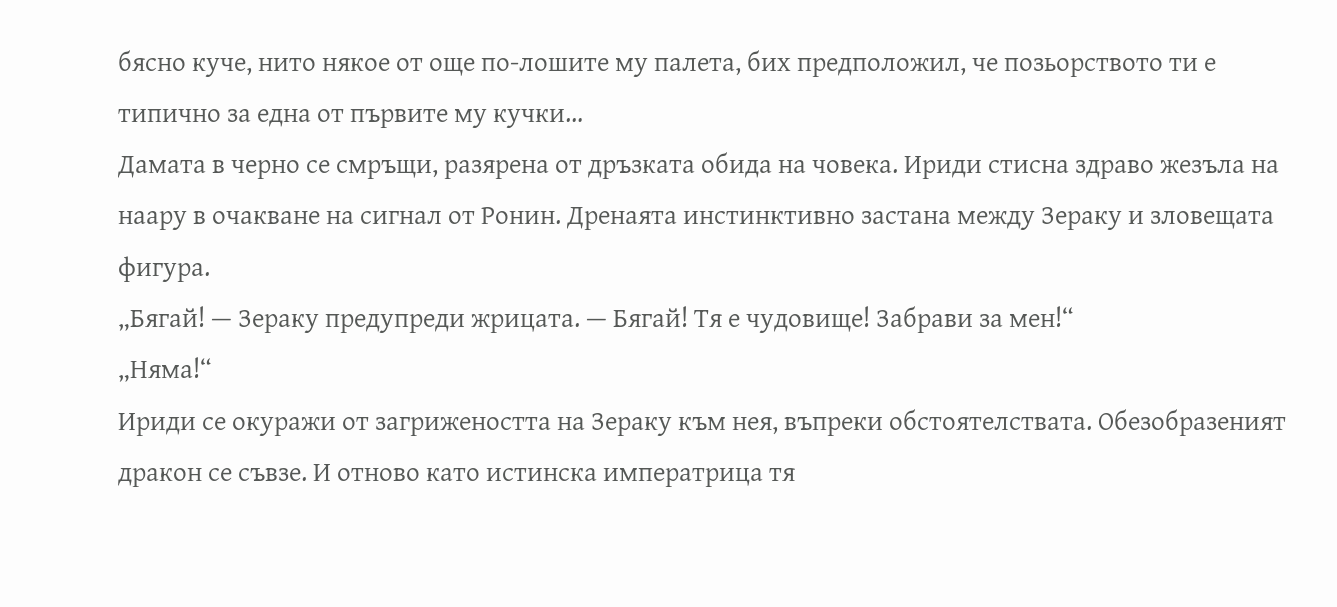бясно куче, нито някое от още по-лошите му палета, бих предположил, че позьорството ти е типично за една от първите му кучки…
Дамата в черно се смръщи, разярена от дръзката обида на човека. Ириди стисна здраво жезъла на наару в очакване на сигнал от Ронин. Дренаята инстинктивно застана между Зераку и зловещата фигура.
„Бягай! — Зераку предупреди жрицата. — Бягай! Тя е чудовище! Забрави за мен!“
„Няма!“
Ириди се окуражи от загрижеността на Зераку към нея, въпреки обстоятелствата. Обезобразеният дракон се съвзе. И отново като истинска императрица тя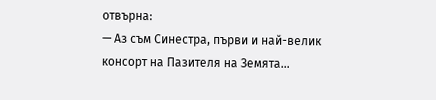отвърна:
— Аз съм Синестра, първи и най-велик консорт на Пазителя на Земята…